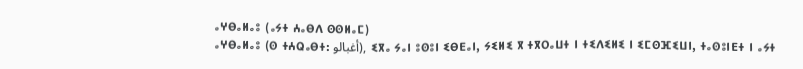ⴰⵖⴱⴰⵍⴰⵓ (ⴰⵢⵜ ⵄⴰⴱⴷ ⵙⵙⵍⴰⵎ)
ⴰⵖⴱⴰⵍⴰⵓ (ⵙ ⵜⵄⵕⴰⴱⵜ: أغبالو), ⵉⴳⴰ ⵢⴰⵏ ⵓⵙⵓⵏ ⵉⴱⴹⴰⵏ, ⵢⵉⵍⵉ ⴳ ⵜⴳⵔⴰⵡⵜ ⵏ ⵜⵉⴷⵉⵍⵉ ⵏ ⵉⵎⵙⴼⵉⵡⵏ, ⵜⴰⵙⵓⵏⴹⵜ ⵏ ⴰⵢⵜ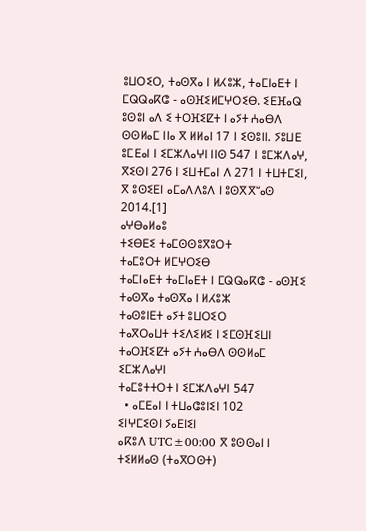ⵓⵡⵔⵉⵔ, ⵜⴰⵙⴳⴰ ⵏ ⵍⵃⵓⵣ, ⵜⴰⵎⵏⴰⴹⵜ ⵏ ⵎⵕⵕⴰⴽⵛ - ⴰⵙⴼⵉⵍⵎⵖⵔⵉⴱ. ⵉⴹⴼⴰⵕ ⵓⵙⵓⵏ ⴰⴷ ⵉ ⵜⵔⴼⵉⵇⵜ ⵏ ⴰⵢⵜ ⵄⴰⴱⴷ ⵙⵙⵍⴰⵎ ⵏⵏⴰ ⴳ ⵍⵍⴰⵏ 17 ⵏ ⵉⵙⵓⵏⵏ. ⵢⵓⵡⴹ ⵓⵎⴹⴰⵏ ⵏ ⵉⵎⵣⴷⴰⵖⵏ ⵏⵏⵙ 547 ⵏ ⵓⵎⵣⴷⴰⵖ, ⴳⵉⵙⵏ 276 ⵏ ⵉⵡⵜⵎⴰⵏ ⴷ 271 ⵏ ⵜⵡⵜⵎⵉⵏ, ⴳ ⵓⵙⵉⴹⵏ ⴰⵎⴰⴷⴷⵓⴷ ⵏ ⵓⵙⴳⴳⵯⴰⵙ 2014.[1]
ⴰⵖⴱⴰⵍⴰⵓ
ⵜⵉⴱⴹⵉ ⵜⴰⵎⵙⵙⵓⴳⵓⵔⵜ
ⵜⴰⵎⵓⵔⵜ ⵍⵎⵖⵔⵉⴱ
ⵜⴰⵎⵏⴰⴹⵜ ⵜⴰⵎⵏⴰⴹⵜ ⵏ ⵎⵕⵕⴰⴽⵛ - ⴰⵙⴼⵉ
ⵜⴰⵙⴳⴰ ⵜⴰⵙⴳⴰ ⵏ ⵍⵃⵓⵣ
ⵜⴰⵙⵓⵏⴹⵜ ⴰⵢⵜ ⵓⵡⵔⵉⵔ
ⵜⴰⴳⵔⴰⵡⵜ ⵜⵉⴷⵉⵍⵉ ⵏ ⵉⵎⵙⴼⵉⵡⵏ
ⵜⴰⵔⴼⵉⵇⵜ ⴰⵢⵜ ⵄⴰⴱⴷ ⵙⵙⵍⴰⵎ
ⵉⵎⵣⴷⴰⵖⵏ
ⵜⴰⵎⵓⵜⵜⵔⵜ ⵏ ⵉⵎⵣⴷⴰⵖⵏ 547
  • ⴰⵎⴹⴰⵏ ⵏ ⵜⵡⴰⵛⵓⵏⵉⵏ 102
ⵉⵏⵖⵎⵉⵙⵏ ⵢⴰⴹⵏⵉⵏ
ⴰⴽⵓⴷ UTC±00:00 ⴳ ⵓⵙⵙⴰⵏ ⵏ ⵜⵉⵍⵍⴰⵙ (ⵜⴰⴳⵔⵙⵜ)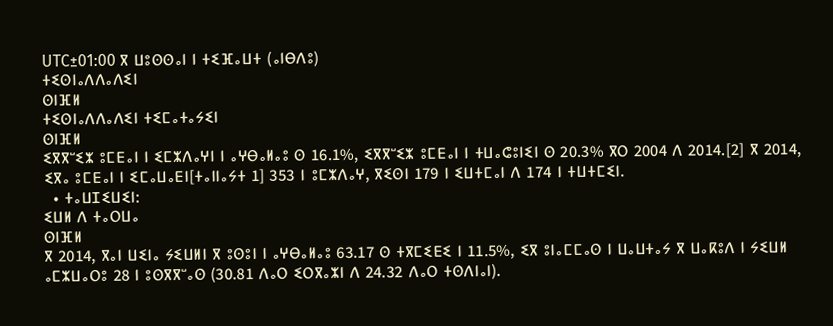UTC±01:00 ⴳ ⵡⵓⵙⵙⴰⵏ ⵏ ⵜⵉⴼⴰⵡⵜ (ⴰⵏⴱⴷⵓ)
ⵜⵉⵙⵏⴰⴷⴷⴰⴷⵉⵏ
ⵙⵏⴼⵍ
ⵜⵉⵙⵏⴰⴷⴷⴰⴷⵉⵏ ⵜⵉⵎⴰⵜⴰⵢⵉⵏ
ⵙⵏⴼⵍ
ⵉⴳⴳⵯⵉⵣ ⵓⵎⴹⴰⵏ ⵏ ⵉⵎⵣⴷⴰⵖⵏ ⵏ ⴰⵖⴱⴰⵍⴰⵓ ⵙ 16.1%, ⵉⴳⴳⵯⵉⵣ ⵓⵎⴹⴰⵏ ⵏ ⵜⵡⴰⵛⵓⵏⵉⵏ ⵙ 20.3% ⴳⵔ 2004 ⴷ 2014.[2] ⴳ 2014, ⵉⴳⴰ ⵓⵎⴹⴰⵏ ⵏ ⵉⵎⴰⵡⴰⴹⵏ[ⵜⴰⵏⵏⴰⵢⵜ 1] 353 ⵏ ⵓⵎⵣⴷⴰⵖ, ⴳⵉⵙⵏ 179 ⵏ ⵉⵡⵜⵎⴰⵏ ⴷ 174 ⵏ ⵜⵡⵜⵎⵉⵏ.
  • ⵜⴰⵡⵊⵉⵡⵉⵏ:
ⵉⵡⵍ ⴷ ⵜⴰⵔⵡⴰ
ⵙⵏⴼⵍ
ⴳ 2014, ⴳⴰⵏ ⵡⵉⵏⴰ ⵢⵉⵡⵍⵏ ⴳ ⵓⵙⵓⵏ ⵏ ⴰⵖⴱⴰⵍⴰⵓ 63.17 ⵙ ⵜⴳⵎⵉⴹⵉ ⵏ 11.5%, ⵉⴳ ⵓⵏⴰⵎⵎⴰⵙ ⵏ ⵡⴰⵡⵜⴰⵢ ⴳ ⵡⴰⴽⵓⴷ ⵏ ⵢⵉⵡⵍ ⴰⵎⵣⵡⴰⵔⵓ 28 ⵏ ⵓⵙⴳⴳⵯⴰⵙ (30.81 ⴷⴰⵔ ⵉⵔⴳⴰⵣⵏ ⴷ 24.32 ⴷⴰⵔ ⵜⵙⴷⵏⴰⵏ).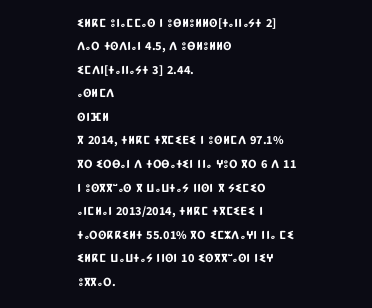ⵉⵍⴽⵎ ⵓⵏⴰⵎⵎⴰⵙ ⵏ ⵓⴱⵍⵓⵍⵍⵙ[ⵜⴰⵏⵏⴰⵢⵜ 2] ⴷⴰⵔ ⵜⵙⴷⵏⴰⵏ 4.5, ⴷ ⵓⴱⵍⵓⵍⵍⵙ ⵉⵎⴷⵏ[ⵜⴰⵏⵏⴰⵢⵜ 3] 2.44.
ⴰⵙⵍⵎⴷ
ⵙⵏⴼⵍ
ⴳ 2014, ⵜⵍⴽⵎ ⵜⴳⵎⵉⴹⵉ ⵏ ⵓⵙⵍⵎⴷ 97.1% ⴳⵔ ⵉⵔⴱⴰⵏ ⴷ ⵜⵔⴱⴰⵜⵉⵏ ⵏⵏⴰ ⵖⵓⵔ ⴳⵔ 6 ⴷ 11 ⵏ ⵓⵙⴳⴳⵯⴰⵙ ⴳ ⵡⴰⵡⵜⴰⵢ ⵏⵏⵙⵏ ⴳ ⵢⵉⵎⵉⵔ ⴰⵏⵎⵍⴰⵏ 2013/2014, ⵜⵍⴽⵎ ⵜⴳⵎⵉⴹⵉ ⵏ ⵜⴰⵔⵙⴽⴽⵉⵍⵜ 55.01% ⴳⵔ ⵉⵎⵣⴷⴰⵖⵏ ⵏⵏⴰ ⵎⵉ ⵉⵍⴽⵎ ⵡⴰⵡⵜⴰⵢ ⵏⵏⵙⵏ 10 ⵉⵙⴳⴳⵯⴰⵙⵏ ⵏⵉⵖ ⵓⴳⴳⴰⵔ.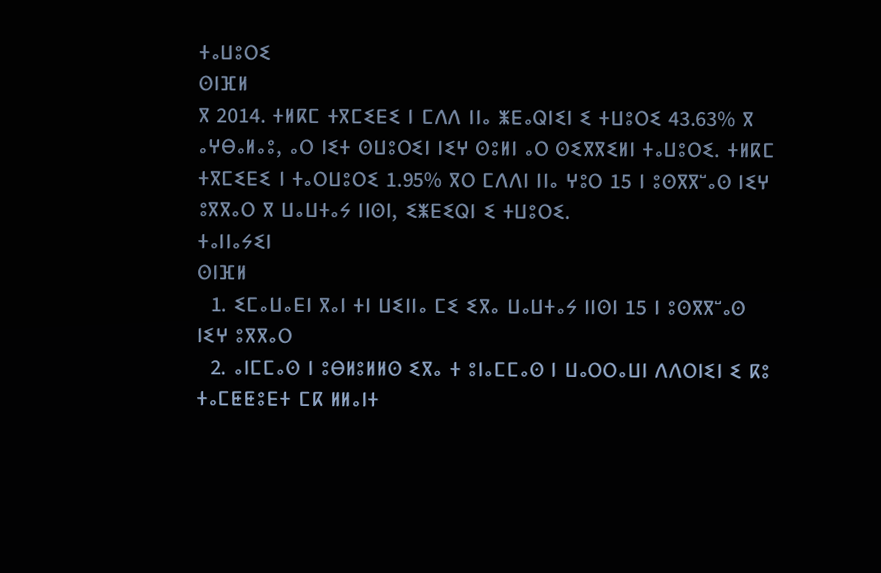ⵜⴰⵡⵓⵔⵉ
ⵙⵏⴼⵍ
ⴳ 2014. ⵜⵍⴽⵎ ⵜⴳⵎⵉⴹⵉ ⵏ ⵎⴷⴷ ⵏⵏⴰ ⵥⴹⴰⵕⵏⵉⵏ ⵉ ⵜⵡⵓⵔⵉ 43.63% ⴳ ⴰⵖⴱⴰⵍⴰⵓ, ⴰⵔ ⵏⵉⵜ ⵙⵡⵓⵔⵉⵏ ⵏⵉⵖ ⵙⵓⵍⵏ ⴰⵔ ⵙⵉⴳⴳⵉⵍⵏ ⵜⴰⵡⵓⵔⵉ. ⵜⵍⴽⵎ ⵜⴳⵎⵉⴹⵉ ⵏ ⵜⴰⵔⵡⵓⵔⵉ 1.95% ⴳⵔ ⵎⴷⴷⵏ ⵏⵏⴰ ⵖⵓⵔ 15 ⵏ ⵓⵙⴳⴳⵯⴰⵙ ⵏⵉⵖ ⵓⴳⴳⴰⵔ ⴳ ⵡⴰⵡⵜⴰⵢ ⵏⵏⵙⵏ, ⵉⵥⴹⵉⵕⵏ ⵉ ⵜⵡⵓⵔⵉ.
ⵜⴰⵏⵏⴰⵢⵉⵏ
ⵙⵏⴼⵍ
  1. ⵉⵎⴰⵡⴰⴹⵏ ⴳⴰⵏ ⵜⵏ ⵡⵉⵏⵏⴰ ⵎⵉ ⵉⴳⴰ ⵡⴰⵡⵜⴰⵢ ⵏⵏⵙⵏ 15 ⵏ ⵓⵙⴳⴳⵯⴰⵙ ⵏⵉⵖ ⵓⴳⴳⴰⵔ
  2. ⴰⵏⵎⵎⴰⵙ ⵏ ⵓⴱⵍⵓⵍⵍⵙ ⵉⴳⴰ ⵜ ⵓⵏⴰⵎⵎⴰⵙ ⵏ ⵡⴰⵔⵔⴰⵡⵏ ⴷⴷⵔⵏⵉⵏ ⵉ ⴽⵓ ⵜⴰⵎⵟⵟⵓⴹⵜ ⵎⴽ ⵍⵍⴰⵏⵜ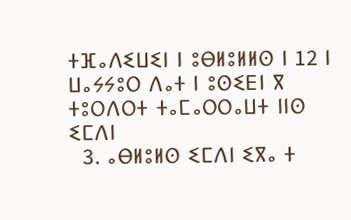ⵜⴼⴰⴷⵉⵡⵉⵏ ⵏ ⵓⴱⵍⵓⵍⵍⵙ ⵏ 12 ⵏ ⵡⴰⵢⵢⵓⵔ ⴷⴰⵜ ⵏ ⵓⵙⵉⴹⵏ ⴳ ⵜⵓⵔⴷⵔⵜ ⵜⴰⵎⴰⵔⵔⴰⵡⵜ ⵏⵏⵙ ⵉⵎⴷⵏ
  3. ⴰⴱⵍⵓⵍⵙ ⵉⵎⴷⵏ ⵉⴳⴰ ⵜ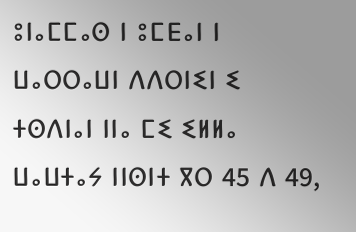ⵓⵏⴰⵎⵎⴰⵙ ⵏ ⵓⵎⴹⴰⵏ ⵏ ⵡⴰⵔⵔⴰⵡⵏ ⴷⴷⵔⵏⵉⵏ ⵉ ⵜⵙⴷⵏⴰⵏ ⵏⵏⴰ ⵎⵉ ⵉⵍⵍⴰ ⵡⴰⵡⵜⴰⵢ ⵏⵏⵙⵏⵜ ⴳⵔ 45 ⴷ 49,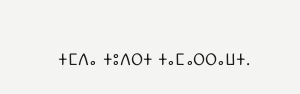ⵜⵎⴷⴰ ⵜⵓⴷⵔⵜ ⵜⴰⵎⴰⵔⵔⴰⵡⵜ.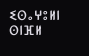ⵉⵙⴰⵖⵓⵍⵏ
ⵙⵏⴼⵍ